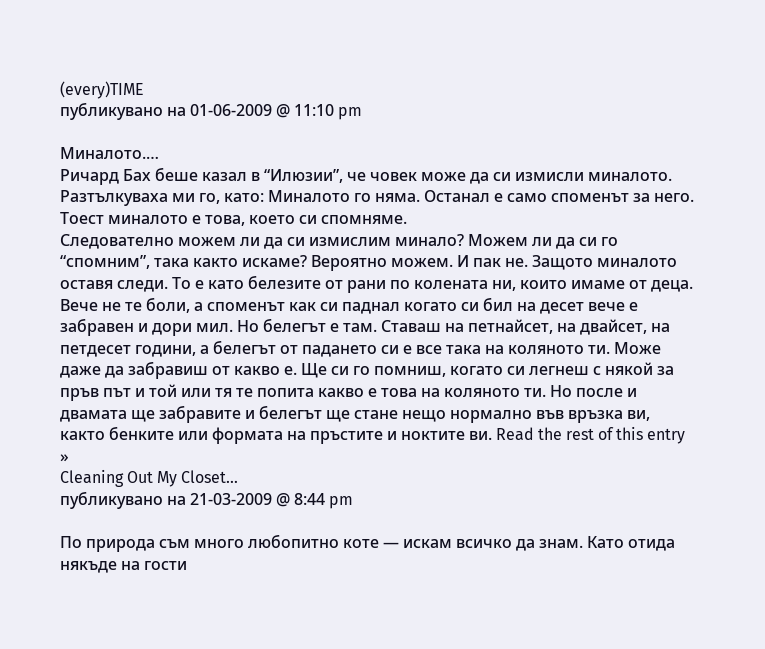(every)TIME
публикувано на 01-06-2009 @ 11:10 pm

Миналото.…
Ричард Бах беше казал в “Илюзии”, че човек може да си измисли миналото. Разтълкуваха ми го, като: Миналото го няма. Останал е само споменът за него. Тоест миналото е това, което си спомняме.
Следователно можем ли да си измислим минало? Можем ли да си го “спомним”, така както искаме? Вероятно можем. И пак не. Защото миналото оставя следи. То е като белезите от рани по колената ни, които имаме от деца. Вече не те боли, а споменът как си паднал когато си бил на десет вече е забравен и дори мил. Но белегът е там. Ставаш на петнайсет, на двайсет, на петдесет години, а белегът от падането си е все така на коляното ти. Може даже да забравиш от какво е. Ще си го помниш, когато си легнеш с някой за пръв път и той или тя те попита какво е това на коляното ти. Но после и двамата ще забравите и белегът ще стане нещо нормално във връзка ви, както бенките или формата на пръстите и ноктите ви. Read the rest of this entry »
Cleaning Out My Closet…
публикувано на 21-03-2009 @ 8:44 pm

По природа съм много любопитно коте — искам всичко да знам. Като отида някъде на гости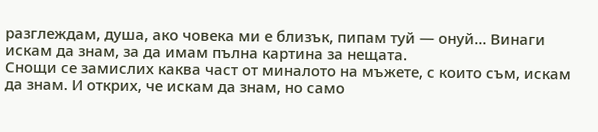разглеждам, душа, ако човека ми е близък, пипам туй — онуй… Винаги искам да знам, за да имам пълна картина за нещата.
Снощи се замислих каква част от миналото на мъжете, с които съм, искам да знам. И открих, че искам да знам, но само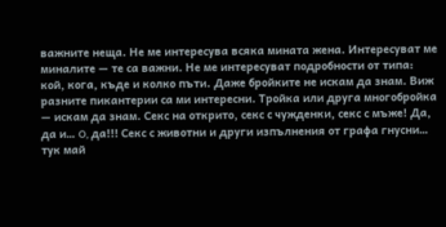важните неща. Не ме интересува всяка мината жена. Интересуват ме миналите — те са важни. Не ме интересуват подробности от типа: кой, кога, къде и колко пъти. Даже бройките не искам да знам. Виж разните пикантерии са ми интересни. Тройка или друга многобройка — искам да знам. Секс на открито, секс с чужденки, секс с мъже! Да, да и… O, да!!! Секс с животни и други изпълнения от графа гнусни… тук май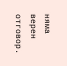няма верен отговор.